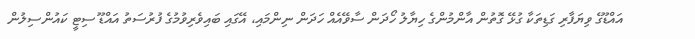އައްޑޫގެ ވިޔަފާރި ގަޑިތަކާ ގުޅޭ ގޮތުން އާންމުންގެ ހިޔާލު ހޯދަން ސާވޭއެއް ހަދަން ނިންމައި، އޭގައި ބައިވެރިވުމުގެ ފުރުސަތު އައްޑޫ ސިޓީ ކައުންސިލުން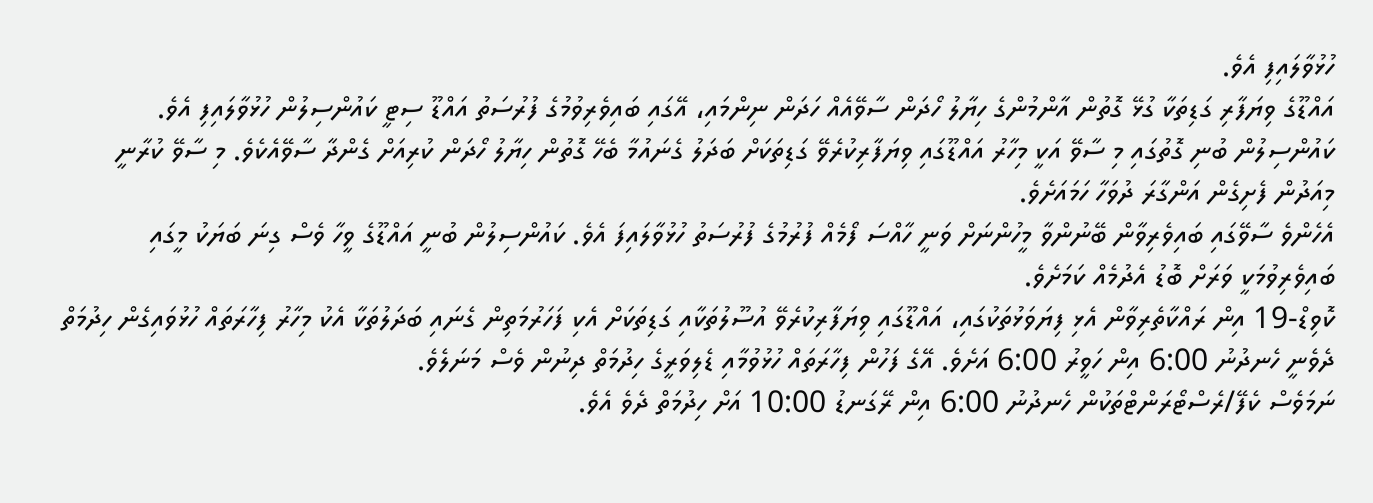ހުޅުވާލައިފި އެވެ.
އައްޑޫގެ ވިޔަފާރި ގަޑިތަކާ ގުޅޭ ގޮތުން އާންމުންގެ ހިޔާލު ހޯދަން ސާވޭއެއް ހަދަން ނިންމައި، އޭގައި ބައިވެރިވުމުގެ ފުރުސަތު އައްޑޫ ސިޓީ ކައުންސިލުން ހުޅުވާލައިފި އެވެ.
ކައުންސިލުން ބުނި ގޮތުގައި މި ސާވޭ އަކީ މިހާރު އައްޑޫގައި ވިޔަފާރިކުރެވޭ ގަޑިތަކަށް ބަދަލު ގެނައުމާ ބެހޭ ގޮތުން ހިޔާލު ހޯދަން ކުރިއަށް ގެންދާ ސާވޭއެކެވެ. މި ސާވޭ ކުރާނީ މިއަދުން ފެށިގެން އަންގާރަ ދުވަހާ ހަމައަށެވެ.
އެހެންވެ ސާވޭގައި ބައިވެރިވާން ބޭނުންވާ މީހުންނަށް ވަނީ ހާއްސަ ފޯމެއް ފުރުމުގެ ފުރުސަތު ހުޅުވާލައިފަ އެވެ. ކައުންސިލުން ބުނީ އައްޑޫގެ ވީހާ ވެސް ގިނަ ބަޔަކު މީގައި ބައިވެރިވުމަކީ ވަރަށް ބޮޑު އެދުމެއް ކަމަށެވެ.
ކޮވިޑް-19 އިން ރައްކާތެރިވާން އެޅި ފިޔަވަޅުތަކުގައި، އައްޑޫގައި ވިޔަފާރިކުރެވޭ އުސޫލުތަކާއި ގަޑިތަކަށް އެކި ފަހަރުމަތިން ގެނައި ބަދަލުތަކާ އެކު މިހާރު ފިހާރަތައް ހުޅުވައިގެން ހިދުމަތް ދެވެނީ ހެނދުނު 6:00 އިން ހަވީރު 6:00 އަށެވެ. އޭގެ ފަހުން ފިހާރަތައް ހުޅުވުމާއި ޑެލިވަރީގެ ހިދުމަތް ދިނުން ވެސް މަނަލެވެ.
ނަމަވެސް ކެފޭ/ރެސްޓޯރަންޓްތަކުން ހެނދުނު 6:00 އިން ރޭގަނޑު 10:00 އަށް ހިދުމަތް ދެވެ އެވެ.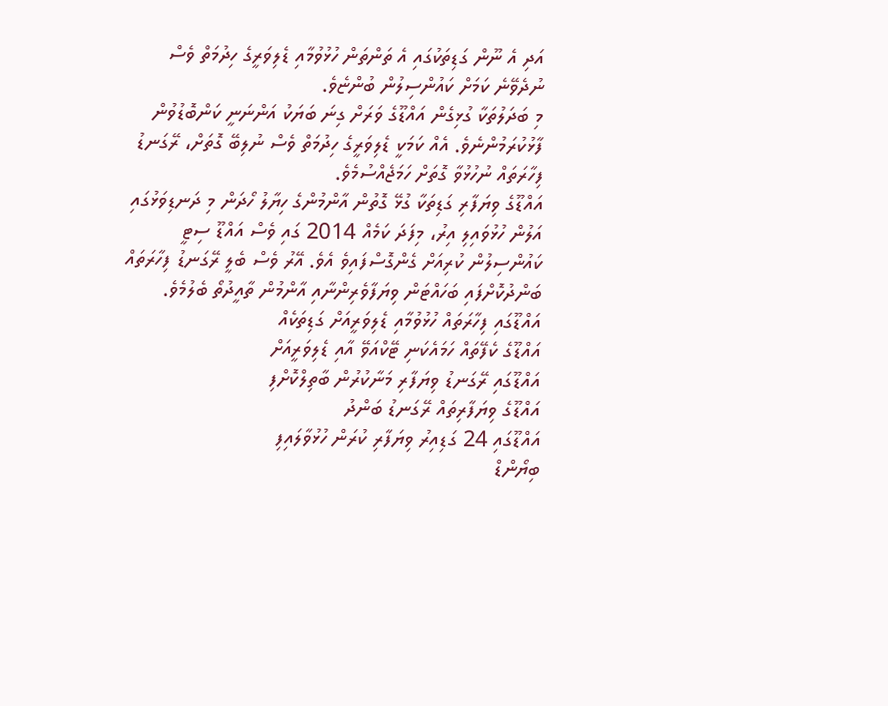އަދި އެ ނޫން ގަޑިތަކުގައި އެ ތަންތަން ހުޅުވުމާއި ޑެލިވަރީގެ ހިދުމަތް ވެސް ނުދެވޭނެ ކަމަށް ކައުންސިލުން ބުންޏެވެ.
މި ބަދަލުތަކާ ގުޅިގެން އައްޑޫގެ ވަރަށް ގިނަ ބަޔަކު އަންނަނީ ކަންބޮޑުވުން ފާޅުކުރަމުންނެވެ. އެއް ކަމަކީ ޑެލިވަރީގެ ހިދުމަތް ވެސް ނުލިބޭ ގޮތަށް، ރޭގަނޑު ފިހާރަތައް ނުހުޅުވާ ގޮތަށް ހަމަޖެއްސުމެވެ.
އައްޑޫގެ ވިޔަފާރި ގަޑިތަކާ ގުޅޭ ގޮތުން އާންމުންގެ ހިޔާލު ހޯދަން މި ދަނޑިވަޅުގައި އަލުން ހުޅުވައިލި އިރު، މިފަދަ ކަމެއް 2014 ގައި ވެސް އައްޑޫ ސިޓީ ކައުންސިލުން ކުރިއަށް ގެންގޮސްފައިވެ އެވެ. އޭރު ވެސް ބެލީ ރޭގަނޑު ފިހާރަތައް ބަންދުކޮށްފައި ބަހައްޓަން ވިޔަފާވެރިންނާއި އާންމުން ތާއީދުތޯ ބެލުމެވެ.
އައްޑޫގައި ފިހާރަތައް ހުޅުވުމާއި ޑެލިވަރީއަށް ގަޑިތަކެއް
އައްޑޫގެ ކެފޭތައް ހަމައެކަނި ޓޭކްއަވޭ އާއި ޑެލިވަރީއަށް
އައްޑޫގައި ރޭގަނޑު ވިޔަފާރި މަނާކުރުން ބާތިލްކޮށްފި
އައްޑޫގެ ވިޔަފާރިތައް ރޭގަނޑު ބަންދު
އައްޑޫގައި 24 ގަޑިއިރު ވިޔަފާރި ކުރަން ހުޅުވާލައިފި
ބިޔޯންޑް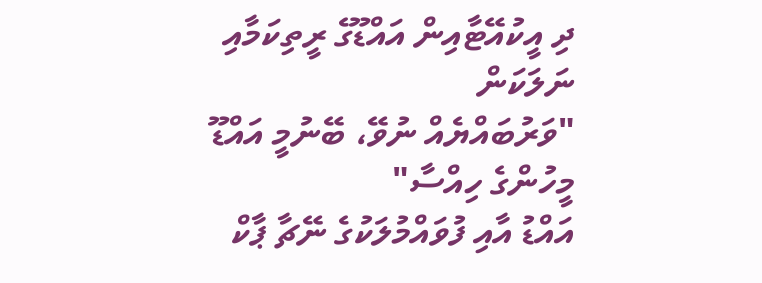ދި އީކުއޭޓާއިން އައްޑޫގެ ރީތިކަމާއި ނަލަކަން
"ވަރުބައްޔެއް ނުވޭ، ބޭނުމީ އައްޑޫ މީހުންގެ ހިއްސާ"
އައްޑު އާއި ފުވައްމުލަކުގެ ނޭޗާ ޕާކް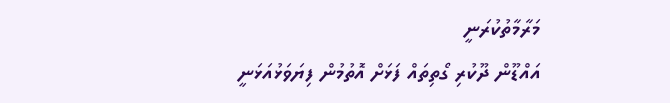މަރާމާތުކުރަނީ
އައްޑޫން ދޫކުރި ގޯތިތައް ފަޅަށް އޮތުމުން ފިޔަވަޅުއަޅަނީ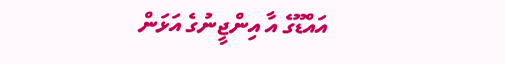އައްޑޫގެ އާ އިންޖީނުގެ އަޅަން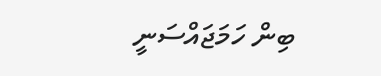ބިން ހަމަޖައްސަނީ